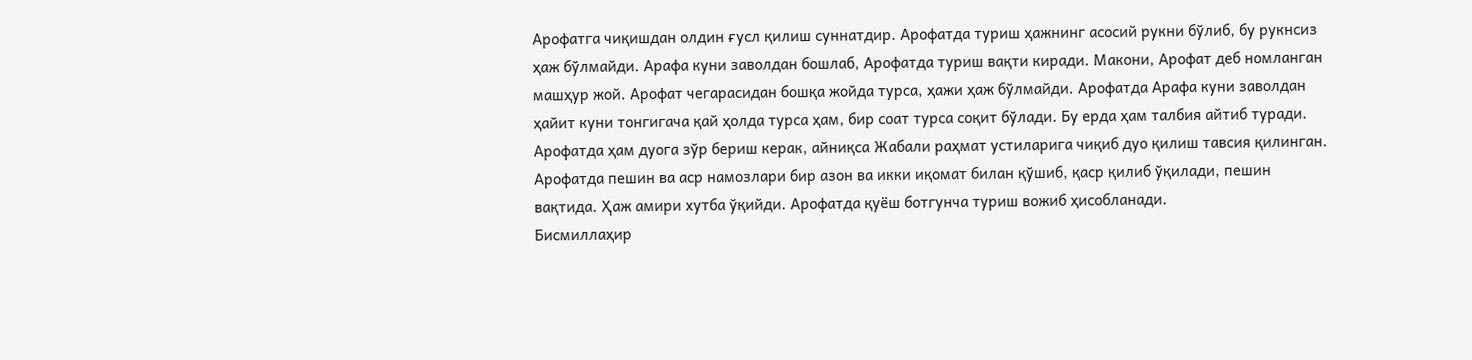Арофатга чиқишдан олдин ғусл қилиш суннатдир. Арофатда туриш ҳажнинг асосий рукни бўлиб, бу рукнсиз ҳаж бўлмайди. Арафа куни заволдан бошлаб, Арофатда туриш вақти киради. Макони, Арофат деб номланган машҳур жой. Арофат чегарасидан бошқа жойда турса, ҳажи ҳаж бўлмайди. Арофатда Арафа куни заволдан ҳайит куни тонгигача қай ҳолда турса ҳам, бир соат турса соқит бўлади. Бу ерда ҳам талбия айтиб туради. Арофатда ҳам дуога зўр бериш керак, айниқса Жабали раҳмат устиларига чиқиб дуо қилиш тавсия қилинган. Арофатда пешин ва аср намозлари бир азон ва икки иқомат билан қўшиб, қаср қилиб ўқилади, пешин вақтида. Ҳаж амири хутба ўқийди. Арофатда қуёш ботгунча туриш вожиб ҳисобланади.
Бисмиллаҳир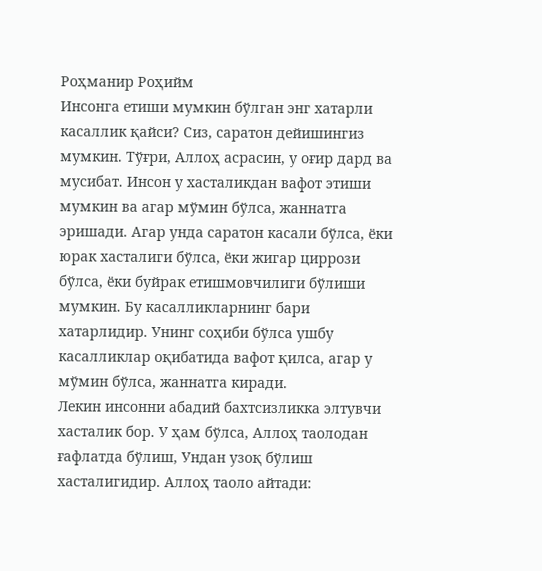Роҳманир Роҳийм
Инсонга етиши мумкин бўлган энг хатарли касаллик қайси? Сиз, саратон дейишингиз мумкин. Тўғри, Аллоҳ асрасин, у оғир дард ва мусибат. Инсон у хасталикдан вафот этиши мумкин ва агар мўмин бўлса, жаннатга эришади. Агар унда саратон касали бўлса, ёки юрак хасталиги бўлса, ёки жигар циррози бўлса, ёки буйрак етишмовчилиги бўлиши мумкин. Бу касалликларнинг бари хатарлидир. Унинг соҳиби бўлса ушбу касалликлар оқибатида вафот қилса, агар у мўмин бўлса, жаннатга киради.
Лекин инсонни абадий бахтсизликка элтувчи хасталик бор. У ҳам бўлса, Аллоҳ таолодан ғафлатда бўлиш, Ундан узоқ бўлиш хасталигидир. Аллоҳ таоло айтади: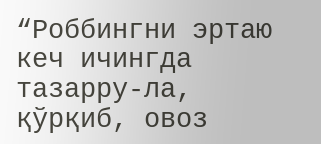“Роббингни эртаю кеч ичингда тазарру-ла, қўрқиб, овоз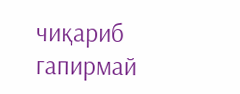чиқариб гапирмай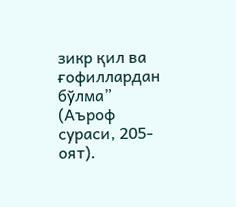зикр қил ва ғофиллардан бўлма” (Аъроф сураси, 205- оят).